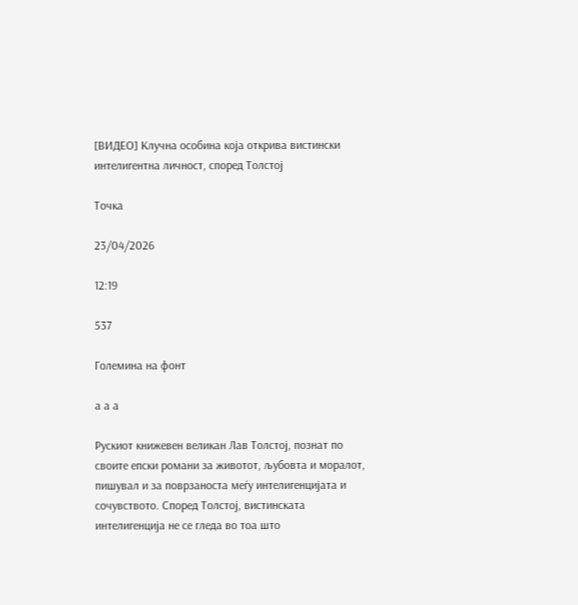[ВИДЕО] Клучна особина која открива вистински интелигентна личност, според Толстој

Точка

23/04/2026

12:19

537

Големина на фонт

а а а

Рускиот книжевен великан Лав Толстој, познат по своите епски романи за животот, љубовта и моралот, пишувал и за поврзаноста меѓу интелигенцијата и сочувството. Според Толстој, вистинската интелигенција не се гледа во тоа што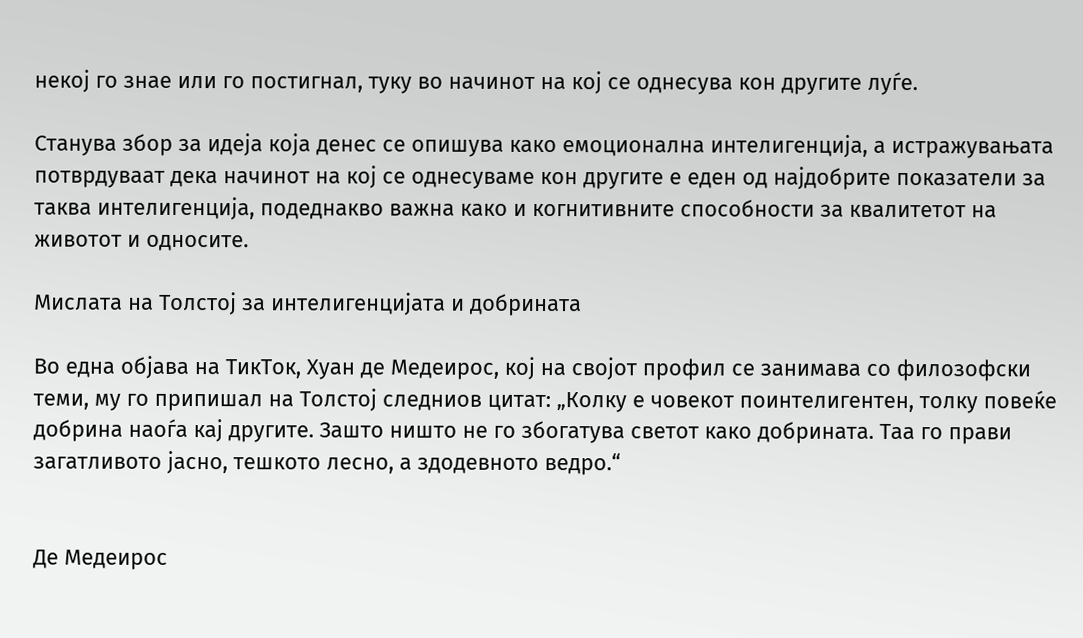некој го знае или го постигнал, туку во начинот на кој се однесува кон другите луѓе.

Станува збор за идеја која денес се опишува како емоционална интелигенција, а истражувањата потврдуваат дека начинот на кој се однесуваме кон другите е еден од најдобрите показатели за таква интелигенција, подеднакво важна како и когнитивните способности за квалитетот на животот и односите.

Мислата на Толстој за интелигенцијата и добрината

Во една објава на ТикТок, Хуан де Медеирос, кој на својот профил се занимава со филозофски теми, му го припишал на Толстој следниов цитат: „Колку е човекот поинтелигентен, толку повеќе добрина наоѓа кај другите. Зашто ништо не го збогатува светот како добрината. Таа го прави загатливото јасно, тешкото лесно, а здодевното ведро.“


Де Медеирос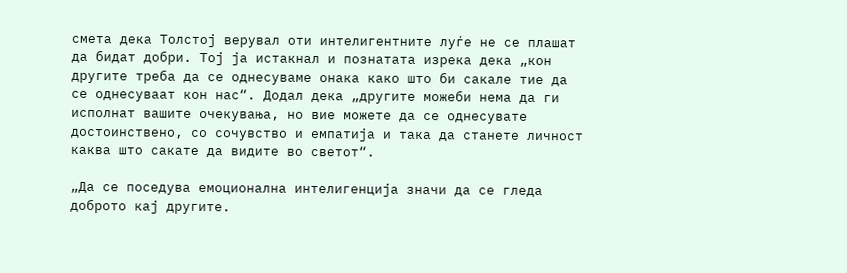смета дека Толстој верувал оти интелигентните луѓе не се плашат да бидат добри. Тој ја истакнал и познатата изрека дека „кон другите треба да се однесуваме онака како што би сакале тие да се однесуваат кон нас“. Додал дека „другите можеби нема да ги исполнат вашите очекувања, но вие можете да се однесувате достоинствено, со сочувство и емпатија и така да станете личност каква што сакате да видите во светот“.

„Да се поседува емоционална интелигенција значи да се гледа доброто кај другите.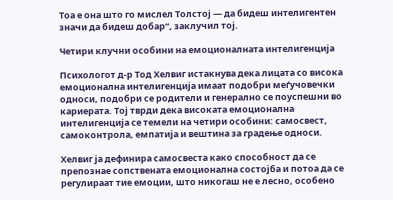Тоа е она што го мислел Толстој — да бидеш интелигентен значи да бидеш добар“, заклучил тој.

Четири клучни особини на емоционалната интелигенција

Психологот д-р Тод Хелвиг истакнува дека лицата со висока емоционална интелигенција имаат подобри меѓучовечки односи, подобри се родители и генерално се поуспешни во кариерата. Тој тврди дека високата емоционална интелигенција се темели на четири особини: самосвест, самоконтрола, емпатија и вештина за градење односи.

Хелвиг ја дефинира самосвеста како способност да се препознае сопствената емоционална состојба и потоа да се регулираат тие емоции, што никогаш не е лесно, особено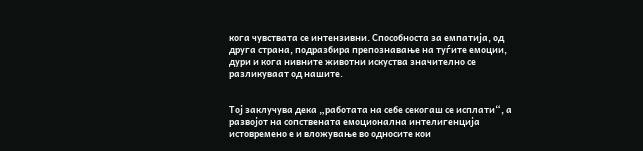кога чувствата се интензивни. Способноста за емпатија, од друга страна, подразбира препознавање на туѓите емоции, дури и кога нивните животни искуства значително се разликуваат од нашите.


Тој заклучува дека „работата на себе секогаш се исплати“, а развојот на сопствената емоционална интелигенција истовремено е и вложување во односите кои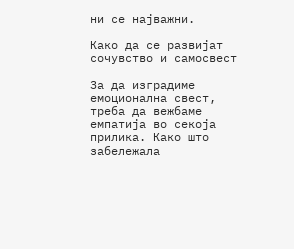ни се најважни.

Како да се развијат сочувство и самосвест

За да изградиме емоционална свест, треба да вежбаме емпатија во секоја прилика. Како што забележала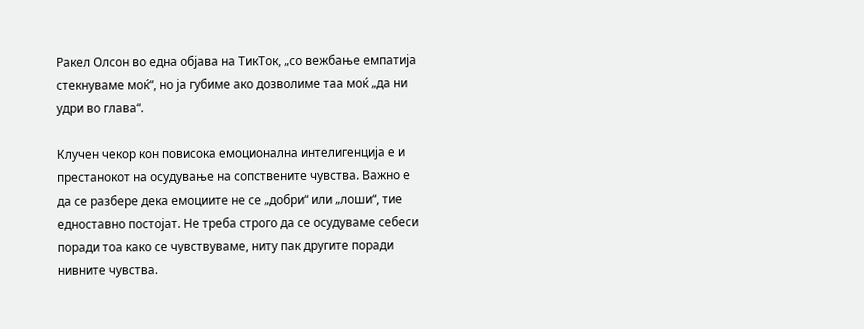Ракел Олсон во една објава на ТикТок, „со вежбање емпатија стекнуваме моќ“, но ја губиме ако дозволиме таа моќ „да ни удри во глава“.

Клучен чекор кон повисока емоционална интелигенција е и престанокот на осудување на сопствените чувства. Важно е да се разбере дека емоциите не се „добри“ или „лоши“, тие едноставно постојат. Не треба строго да се осудуваме себеси поради тоа како се чувствуваме, ниту пак другите поради нивните чувства.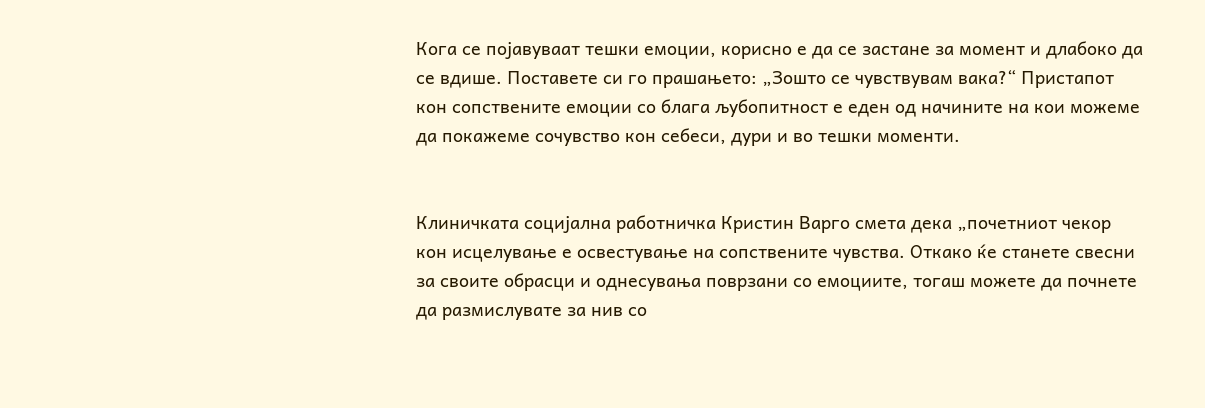Кога се појавуваат тешки емоции, корисно е да се застане за момент и длабоко да се вдише. Поставете си го прашањето: „Зошто се чувствувам вака?“ Пристапот кон сопствените емоции со блага љубопитност е еден од начините на кои можеме да покажеме сочувство кон себеси, дури и во тешки моменти.


Клиничката социјална работничка Кристин Варго смета дека „почетниот чекор кон исцелување е освестување на сопствените чувства. Откако ќе станете свесни за своите обрасци и однесувања поврзани со емоциите, тогаш можете да почнете да размислувате за нив со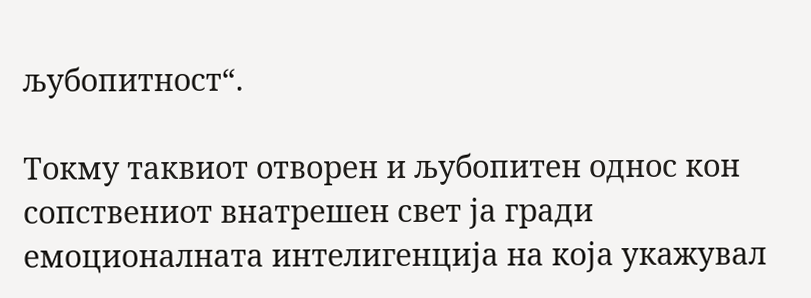љубопитност“.

Токму таквиот отворен и љубопитен однос кон сопствениот внатрешен свет ја гради емоционалната интелигенција на која укажувал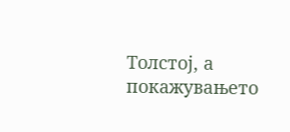Толстој, а покажувањето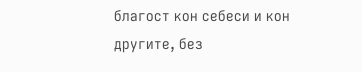благост кон себеси и кон другите, без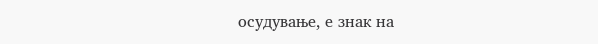осудување, е знак на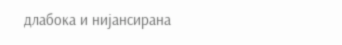длабока и нијансирана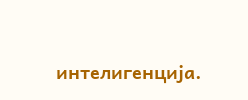интелигенција.